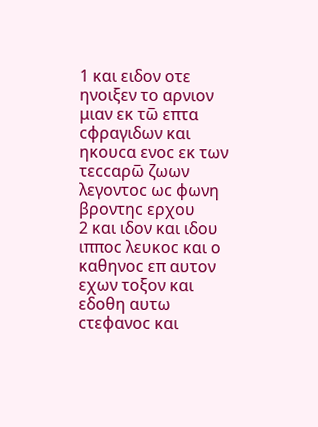1 και ειδον οτε ηνοιξεν το αρνιον μιαν εκ τω̅ επτα ϲφραγιδων και ηκουϲα ενοϲ εκ των τεϲϲαρω̅ ζωων λεγοντοϲ ωϲ φωνη βροντηϲ ερχου
2 και ιδον και ιδου ιπποϲ λευκοϲ και ο καθηνοϲ επ αυτον εχων τοξον και εδοθη αυτω ϲτεφανοϲ και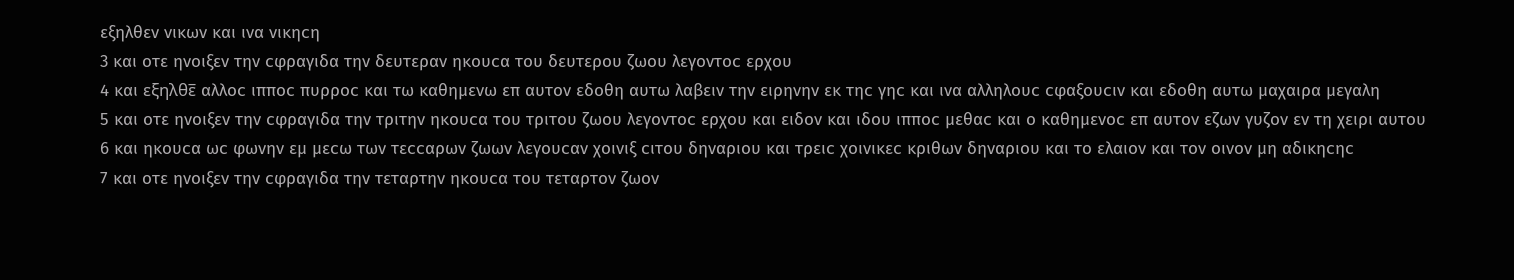εξηλθεν νικων και ινα νικηϲη
3 και οτε ηνοιξεν την ϲφραγιδα την δευτεραν ηκουϲα του δευτερου ζωου λεγοντοϲ ερχου
4 και εξηλθε̅ αλλοϲ ιπποϲ πυρροϲ και τω καθημενω επ αυτον εδοθη αυτω λαβειν την ειρηνην εκ τηϲ γηϲ και ινα αλληλουϲ ϲφαξουϲιν και εδοθη αυτω μαχαιρα μεγαλη
5 και οτε ηνοιξεν την ϲφραγιδα την τριτην ηκουϲα του τριτου ζωου λεγοντοϲ ερχου και ειδον και ιδου ιπποϲ μεθαϲ και ο καθημενοϲ επ αυτον εζων γυζον εν τη χειρι αυτου
6 και ηκουϲα ωϲ φωνην εμ μεϲω των τεϲϲαρων ζωων λεγουϲαν χοινιξ ϲιτου δηναριου και τρειϲ χοινικεϲ κριθων δηναριου και το ελαιον και τον οινον μη αδικηϲηϲ
7 και οτε ηνοιξεν την ϲφραγιδα την τεταρτην ηκουϲα του τεταρτον ζωον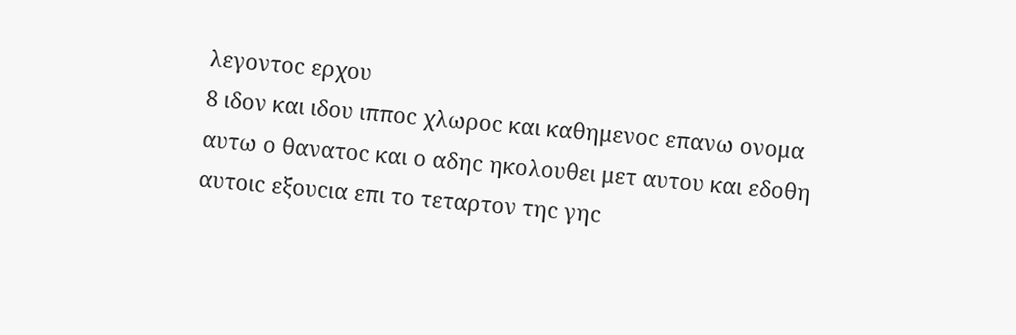λεγοντοϲ ερχου
8 ιδον και ιδου ιπποϲ χλωροϲ και καθημενοϲ επανω ονομα αυτω ο θανατοϲ και ο αδηϲ ηκολουθει μετ αυτου και εδοθη αυτοιϲ εξουϲια επι το τεταρτον τηϲ γηϲ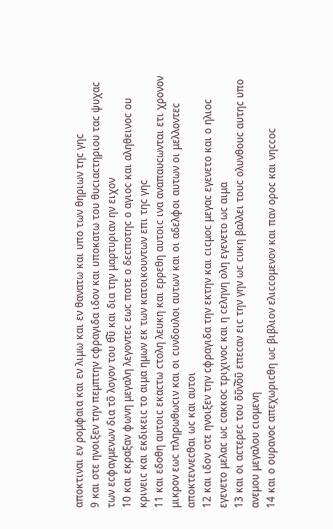αποκτιναι εν ρομφαια και εν λιμω και εν θανατω και υπο των θηριων τηϲ γηϲ
9 και οτε ηνοιξεν την πεμπτην ϲφραγιδα ιδον και υποκατω του θυϲιαϲτηριου ταϲ ψυχαϲ των εϲφαγμενων δια το̅ λογον του θ̅υ̅ και δια την μαρτυριαν ην ειχον
10 και εκραξαν φωνη μεγαλη λεγοντεϲ εωϲ ποτε ο δεϲποτηϲ ο αγιοϲ και αληθεινοϲ ου κρινειϲ και εκδικειϲ το αιμα ημων εκ των κατοικουντων επι τηϲ γηϲ
11 και εδοθη αυτοιϲ εκαϲτω ϲτολη λευκη και ερρεθη αυτοιϲ ινα αναπαυϲωνται ετι χρονον μικρον εωϲ πληρωθωϲιν και οι ϲυνδουλοι αυτων και οι αδελφοι αυτων οι μελλοντεϲ αποκτεννεϲθαι ωϲ και αυτοι
12 και ιδον οτε ηνοιξεν την ϲφραγιδα την εκτην και ϲιϲμοϲ μεγαϲ εγενετο και ο ηλιοϲ εγενετο μελαϲ ωϲ ϲακκοϲ τριχινοϲ και η ϲεληνη ολη εγενετο ωϲ αιμα
13 και οι αϲτερεϲ του ο̅υ̅ν̅ο̅υ̅ επεϲαν ειϲ την γην ωϲ ϲυκη βαλλει τουϲ ολυνθουϲ αυτηϲ υπο ανεμου μεγαλου ϲιομενη
14 και ο ουρανοϲ απεχωριϲθη ωϲ βιβλιον ελιϲϲομενον και παν οροϲ και νηϲϲοϲ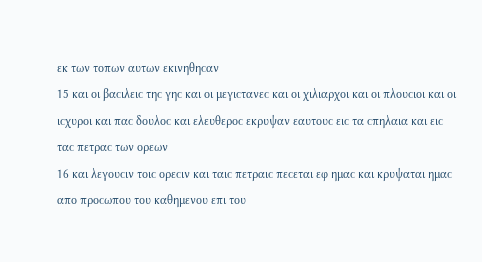εκ των τοπων αυτων εκινηθηϲαν
15 και οι βαϲιλειϲ τηϲ γηϲ και οι μεγιϲτανεϲ και οι χιλιαρχοι και οι πλουϲιοι και οι ιϲχυροι και παϲ δουλοϲ και ελευθεροϲ εκρυψαν εαυτουϲ ειϲ τα ϲπηλαια και ειϲ ταϲ πετραϲ των ορεων
16 και λεγουϲιν τοιϲ ορεϲιν και ταιϲ πετραιϲ πεϲεται εφ ημαϲ και κρυψαται ημαϲ απο προϲωπου του καθημενου επι του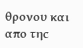θρονου και απο τηϲ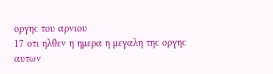οργηϲ του αρνιου
17 οτι ηλθεν η ημερα η μεγαλη τηϲ οργηϲ αυτων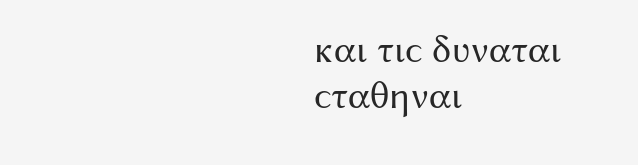και τιϲ δυναται ϲταθηναι